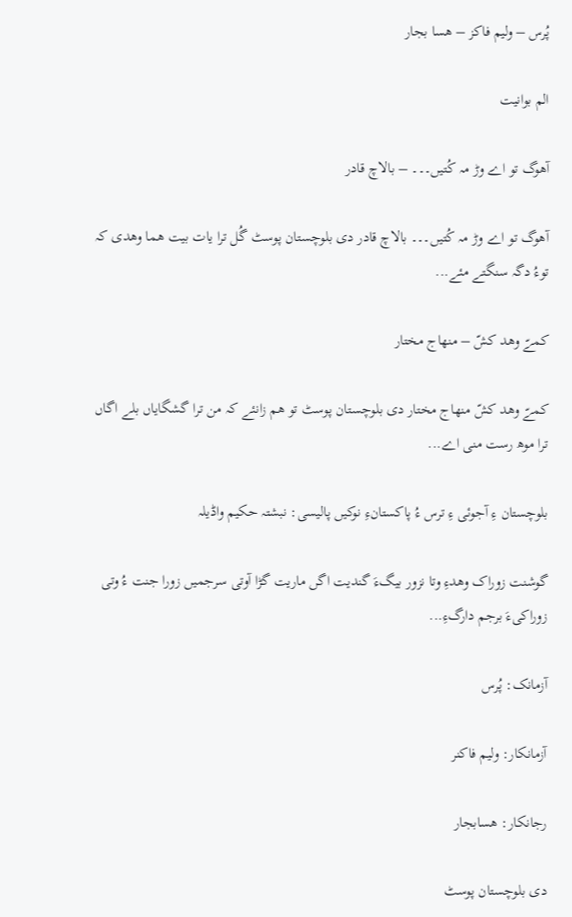پُرس – ولیم فاکز – ھسا بجار

الم بوانیت

آھوگ تو اے وڑ مہ کُتیں۔۔۔ – بالاچ قادر

آھوگ تو اے وڑ مہ کُتیں۔۔۔ بالاچ قادر دی بلوچستان پوسٹ گُل ترا یات بیت ھما وھدی کہ توءُ دگہ سنگتے مئے...

کمےّ وھد کشّ – منھاج مختار

کمےّ وھد کشّ منھاج مختار دی بلوچستان پوسٹ تو ھم زانئے کہ من ترا گشگایاں بلے اگاں ترا موھ رست منی اے...

بلوچستان ءِ آجوئی ءِ ترس ءُ پاکستانءِ نوکیں پالیسی: نبشتہ حکیم واڈیلہ

گوشنت زوراک وھدءِ وتا نزور بیگءَ گندیت اگں ماریت گڑا آوتی سرجمیں زورا جنت ءُ وتی زوراکیءَ برجم دارگءِ...

آزمانک: پُرس

آزمانکار: ولیم فاکنر

رجانکار: هسابجار

دی بلوچستان پوسٹ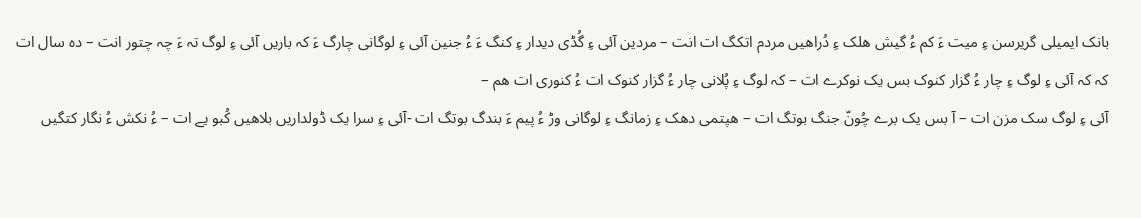بانک ایمیلی گریرسن ءِ میت ءَ کم ءُ گیش هلک ءِ دُراھیں مردم اتکگ ات انت – مردین آئی ءِ گُڈی دیدار ءِ کنگ ءَ ءُ جنین آئی ءِ لوگانی چارگ ءَ کہ باریں آئی ءِ لوگ تہ ءَ چہ چتور انت – ده سال ات کہ کہ آئی ءِ لوگ ءِ چار ءُ گزار کنوک بس یک نوکرے ات – کہ لوگ ءِ پُلانی چار ءُ گزار کنوک ات ءُ کنوری ات هم –
آئی ءِ لوگ سک مزن ات – آ بس یک برے چُونّ جنگ بوتگ ات – هپتمی دهک ءِ زمانگ ءِ لوگانی وڑ ءُ پیم ءَ بندگ بوتگ ات -آئی ءِ سرا یک ڈولداریں بلاھیں کُبو یے ات – ءُ نکش ءُ نگار کتگیں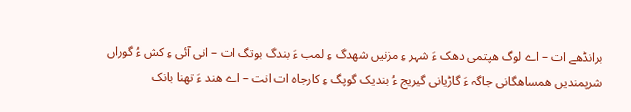برانڈهے ات – اے لوگ هپتمی دهک ءَ شہر ءِ مزنیں شهدگ ءِ لمب ءَ بندگ بوتگ ات – انی آئی ءِ کش ءُ گوراں شرپمندیں همساهگانی جاگہ ءَ گاڑیانی گیریج ءُ بندیک گوپگ ءِ کارجاه ات انت – اے هند ءَ تهنا بانک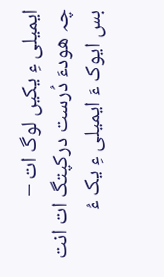ایمیلی ءِ یکیں لوگ ات –
چہ هودءَ دُرست درکپتگ ات انت بس ایوک ءَ ایمیلی ءِ یک ءُ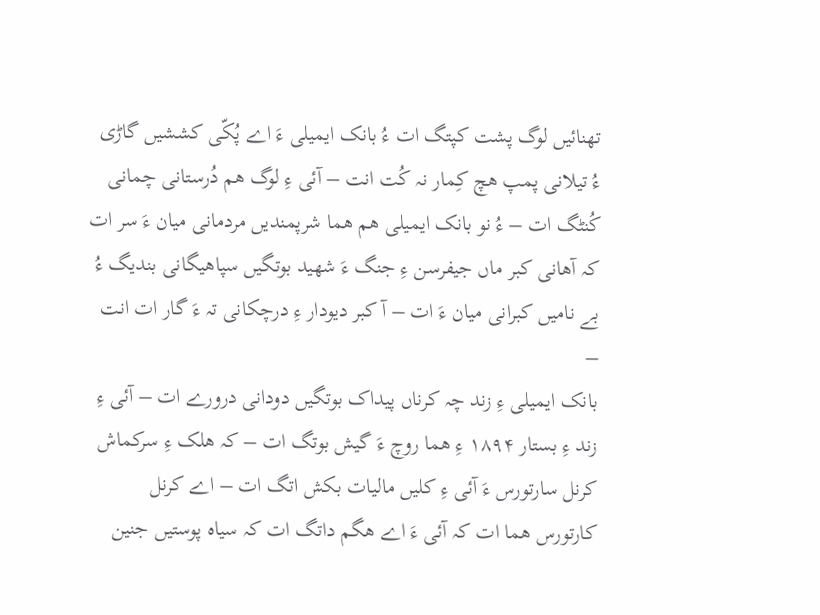تھنائیں لوگ پشت کپتگ ات ءُ بانک ایمیلی ءَ اے پُکّی کششیں گاڑی ءُ تیلانی پمپ هچ کِمار نہ کُت انت – آئی ءِ لوگ هم دُرستانی چمانی کُنٹگ ات – ءُ نو بانک ایمیلی هم هما شرپمندیں مردمانی میان ءَ سر ات کہ آهانی کبر ماں جیفرسن ءِ جنگ ءَ شهید بوتگیں سپاهیگانی بندیگ ءُ بے نامیں کبرانی میان ءَ ات – آ کبر دیودار ءِ درچکانی تہ ءَ گار ات انت –
بانک ایمیلی ءِ زند چہ کرناں پیداک بوتگیں دودانی درورے ات – آئی ءِ زند ءِ بستار ۱۸۹۴ ءِ هما روچ ءَ گیش بوتگ ات – کہ هلک ءِ سرکماش کرنل سارتورس ءَ آئی ءِ کلیں مالیات بکش اتگ ات – اے کرنل کارتورس هما ات کہ آئی ءَ اے هگم داتگ ات کہ سیاه پوستیں جنین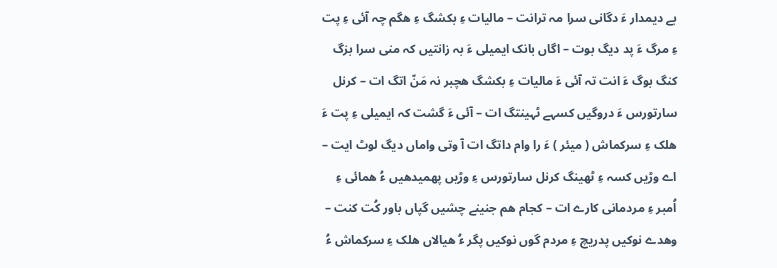بے دیمدار ءَ دگانی سرا مہ ترانت – مالیات ءِ بکشگ ءِ هگم چہ آئی ءِ پت ءِ مرگ ءَ پد دیگ بوت – اگاں بانک ایمیلی ءَ بہ زانتیں کہ منی سرا بزگ کنگ بوگ ءَ انت تہ آئی ءَ مالیات ءِ بکشگ هچبر نہ مَنّ اتگ ات – کرنل سارتورس ءَ دروگیں کسہے ٹہینتگ ات – آئی ءَ گشت کہ ایمیلی ءِ پت ءَ هلک ءِ سرکماش ( میئر ) ءَ را وام داتگ ات آ وتی واماں دیگ لوٹ ایت –
اے وڑیں کسہ ءِ ٹھینگ کرنل سارتورس ءِ وڑیں پھمیدهیں ءُ همائی ءِ اُمبر ءِ مردمانی کارے ات – کجام هم جنینے چشیں گپاں باور کُت کنت –
وهدے نوکیں پدریچ ءِ مردم گوں نوکیں پگر ءُ هیالاں هلک ءِ سرکماش ءُ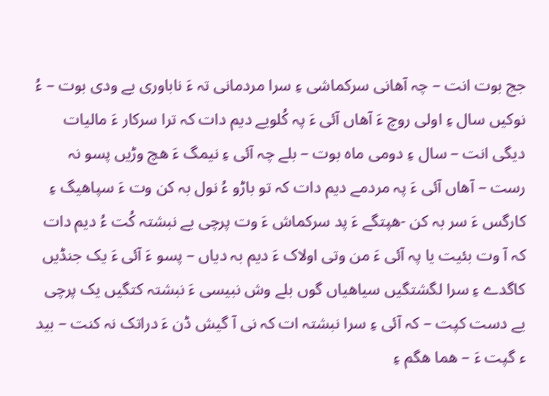جج بوت انت – چہ آهانی سرکماشی ءِ سرا مردمانی تہ ءَ ناباوری یے ودی بوت – ءُ نوکیں سال ءِ اولی روچ ءَ آهاں آئی ءَ پہ کُلویے دیم دات کہ ترا سرکار ءَ مالیات دیگی انت – سال ءِ دومی ماه بوت – بلے چہ آئی ءِ نیمگ ءَ هچ وڑیں پسو نہ رست – آهاں آئی ءَ پہ مردمے دیم دات کہ تو باڑو ءُ نول بہ کن وت ءَ سپاهیگ ءِ کارگس ءَ سر بہ کن -هپتگے ءَ پد سرکماش ءَ وت پرچی یے نبشتہ کُت ءُ دیم دات کہ آ وت بئیت یا پہ آئی ءَ من وتی اولاک ءَ دیم بہ دیاں – پسو ءَ آئی ءَ یک جنڈیں کاگدے ءِ سرا لگشتگیں سیاھیاں گوں بلے وش نبیسی ءَ نبشتہ کتگیں یک پرچی یے دست کپت – کہ آئی ءِ سرا نبشتہ ات کہ نی آ گیش ڈن ءَ دراتک نہ کنت – بید ء گپت ءَ – هما هگم ءِ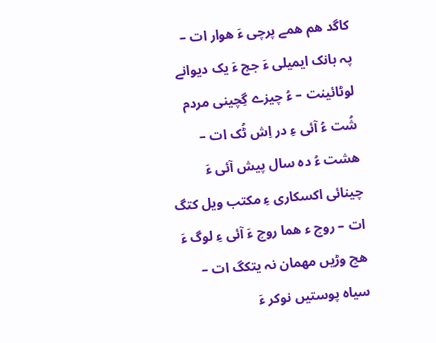کاگد هم همے پرچی ءَ هوار ات –
پہ بانک ایمیلی ءَ جج ءَ یک دیوانے لوٹائینت – ءُ چیزے گِچینی مردم شُت ءُ آئی ءِ در اِش ٹُک ات – هشت ءُ ده سال پیش آئی ءَ چینائی اکسکاری ءِ مکتب ویل کتگ ات – روچ ء هما روچ ءَ آئی ءِ لوگ ءَ هچ وڑیں مهمان نہ یتکگ ات – سیاه پوستیں نوکر ءَ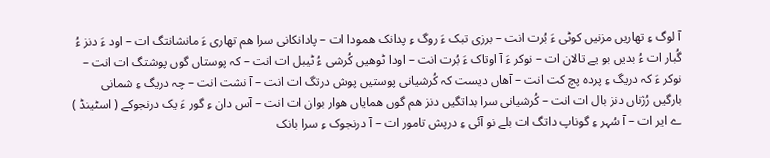آ لوگ ءِ تھاریں مزنیں کوٹی ءَ بُرت انت – برزی تبک ءَ روگ ءِ پدانک همودا ات – پادانکانی سرا هم تھاری ءَ مانشانتگ ات – اود ءَ دنز ءُ گُبار ات ءُ بدیں بو یے تالان ات – نوکر ءَ آ اوتاک ءَ بُرت انت – اودا ٹوھیں کُرشی ءُ ٹیبل ات انت – کہ پوستاں گوں پوشتگ ات انت – نوکر ءَ کہ دریگ ءِ پرده پچ کت انت – آهاں دیست کہ کُرشیانی پوستیں پوش درتگ ات انت – آ نشت انت – چہ دریگ ءِ شمانی بارگیں رُژناں دنز بال ات انت – کُرشیانی سرا بداتگیں دنز هم گوں همایاں هوار بوان ات انت – آس دان ءِ گور ءَ یک درنجوکے ( اسٹینڈ ) ے ایر ات – آ سُہر ءِ گوناپ داتگ ات بلے نو آئی ءِ درپش تامور ات – آ درنجوک ءِ سرا بانک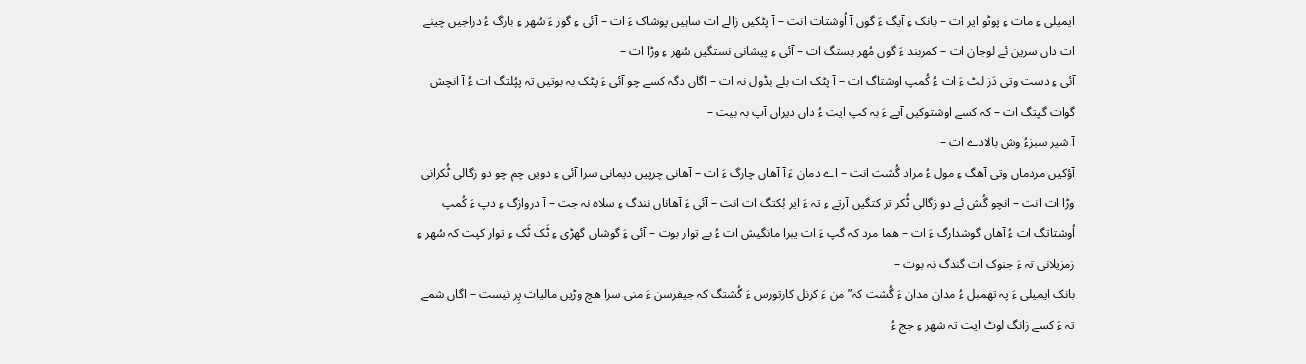ایمیلی ءِ مات ءِ پوٹو ایر ات – بانک ءِ آیگ ءَ گوں آ اُوشتات انت – آ پٹکیں زالے ات ساہیں پوشاک ءَ ات – آئی ءِ گور ءَ سُهر ءِ بارگ ءُ دراجیں چینے ات داں سرین ئے لوجان ات – کمربند ءَ گوں مُهر بستگ ات – آئی ءِ پیشانی نستگیں سُهر ءِ وڑا ات –
آئی ءِ دست وتی دَز لٹ ءَ ات ءُ کُمپ اوشتاگ ات – آ پٹک ات بلے بڈول نہ ات – اگاں دگہ کسے چو آئی ءَ پٹک بہ بوتیں تہ پپُلتگ ات ءُ آ انچش گوات گپتگ ات – کہ کسے اوشتوکیں آپے ءَ بہ کپ ایت ءُ داں دیراں آپ بہ بیت –
آ شیر سبزءُ وش بالادے ات –
آؤکیں مردماں وتی آهگ ءِ مول ءُ مراد گُشت انت – اے دمان ءَ آ آهاں چارگ ءَ ات – آهانی چرپیں دیمانی سرا آئی ءِ دویں چم چو دو زگالی ٹُکرانی وڑا ات انت – انچو گُش ئے دو زگالی ٹُکر تر کتگیں آرتے ءِ تہ ءَ ایر بُکتگ ات انت – آئی ءَ آهاناں نندگ ءِ سلاه نہ جت – آ دروازگ ءِ دپ ءَ کُمپ اُوشتاتگ ات ءُ آهاں گوشدارگ ءَ ات – هما مرد کہ گپ ءَ ات یبرا مانگیش ات ءُ بے توار بوت – آئی ءَِ گوشاں گهڑی ءِ ٹَک ٹَک ءِ توار کپت کہ سُھر ءِ زمزیلانی تہ ءَ جنوک ات گندگ نہ بوت –
بانک ایمیلی ءَ پہ تهمبل ءُ مدان مدان ءَ گُشت کہ” من ءَ کرنل کارتورس ءَ گُشتگ کہ جیفرسن ءَ منی سرا هچ وڑیں مالیات پِر نیست – اگاں شمے تہ ءَ کسے زانگ لوٹ ایت تہ شهر ءِ جج ءُ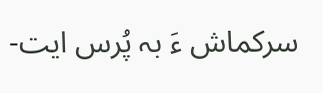سرکماش ءَ بہ پُرس ایت-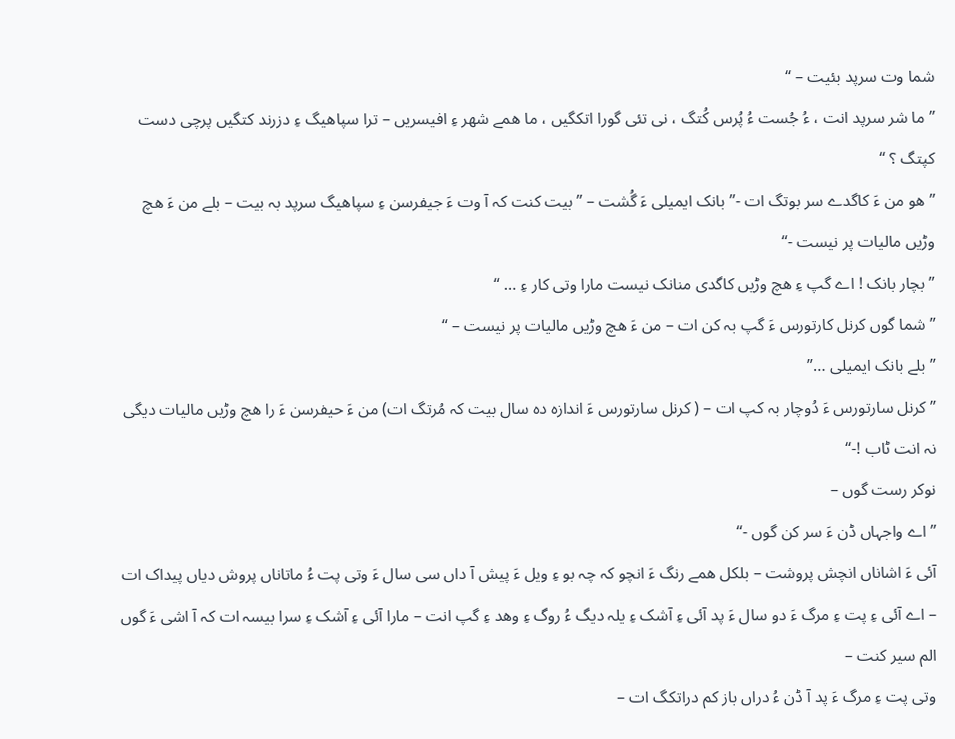شما وت سرپد بئیت – “
” ما شر سرپد انت ، ءُ جُست ءُ پُرس کُتگ ، نی تئی گورا اتکگیں ، ما همے شهر ءِ افیسریں – ترا سپاهیگ ءِ دزرند کتگیں پرچی دست کپتگ ؟ “
” هو من ءَ کاگدے سر بوتگ ات -” بانک ایمیلی ءَ گُشت – ” بیت کنت کہ آ وت ءَ جیفرسن ءِ سپاهیگ سرپد بہ بیت – بلے من ءَ هچ وڑیں مالیات پر نیست -“
” بچار بانک ! اے گپ ءِ هچ وڑیں کاگدی منانک نیست مارا وتی کار ءِ … “
” شما گوں کرنل کارتورس ءَ گپ بہ کن ات – من ءَ هچ وڑیں مالیات پر نیست – “
” بلے بانک ایمیلی …”
” کرنل سارتورس ءَ دُوچار بہ کپ ات – ( کرنل سارتورس ءَ اندازه ده سال بیت کہ مُرتگ ات) من ءَ حیفرسن ءَ را هچ وڑیں مالیات دیگی نہ انت ٹاب !-“
نوکر رست گوں –
” اے واجہاں ڈن ءَ سر کن گوں -“
آئی ءَ اشاناں انچش پروشت – بلکل همے رنگ ءَ انچو کہ چہ بو ءِ ویل ءَ پیش آ داں سی سال ءَ وتی پت ءُ ماتاناں پروش دیاں پیداک ات – اے آئی ءِ پت ءِ مرگ ءَ دو سال ءَ پد آئی ءِ آشک ءِ یلہ دیگ ءُ روگ ءِ وهد ءِ گپ انت – مارا آئی ءِ آشک ءِ سرا بیسہ ات کہ آ اشی ءَ گوں الم سیر کنت –
وتی پت ءِ مرگ ءَ پد آ ڈن ءُ دراں باز کم دراتکگ ات –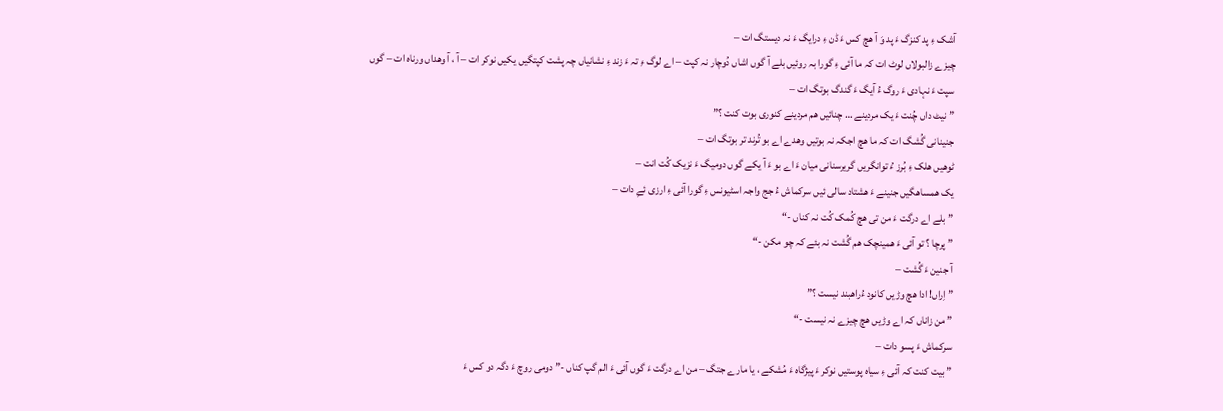آشک ءِ پد کنزگ ءَ پد وَ آ هچ کس ءَ ڈن ءِ درایگ ءَ نہ دیستگ ات –
چیزے زالبولاں لوٹ ات کہ ما آئی ءِ گورا بہ روئیں بلے آ گوں اشاں دُوچار نہ کپت – اے لوگ ءِ تہ ءَ زند ءِ نشانیاں چہ پشت کپتگیں یکیں نوکر ات – آ ، آ وهداں ورناہ ات – گوں سپت ءَ نہادی ءَ روگ ءُ آیگ ءَ گندگ بوتگ ات –
” نیٹ داں چُنت ءَ یک مردینے … چنائیں هم مردینے کنوری بوت کنت ؟”
جنینانی گُشگ ات کہ ما هچ اجکہ نہ بوتیں وهدے اے بو تُرند تر بوتگ ات –
ٹوھیں هلک ءِ بُرز ءُ توانگریں گریرسنانی میان ءَ اے بو ءَ آ یکے گوں دومیگ ءَ نزیک کُت انت –
یک همساهگیں جنینے ءَ هشتاد سالی ئیں سرکماش ءُ جج واجہ اسٹیونس ءِ گورا آئی ءِ ارزی ئےِ دات –
” بلے اے درگت ءَ من تی هچ کُمک کُت نہ کناں -“
” پرچا ؟ تو آئی ءَ همینچک هم گُشت نہ بئے کہ چو مکن -“
آ جنین ءَ گُشت –
” اِراں! ادا هچ وڑیں کانود ءُراهبند نیست ؟”
” من زاناں کہ اے وڑیں هچ چیزے نہ نیست -“
سرکماش ءَ پسو دات –
” بیت کنت کہ آئی ءِ سیاه پوستیں نوکر ءَ پیژگاه ءَ مُشکے ، یا مارے جتگ – من اے درگت ءَ گوں آئی ءَ الم گپ کناں -” دومی روچ ءَ دگہ دو کس ءَ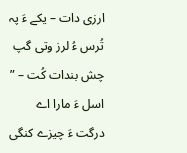ارزی دات – یکے ءَ پہ تُرس ءُ لرز وتی گپ چش بندات کُت – ” اسل ءَ مارا اے درگت ءَ چیزے کنگی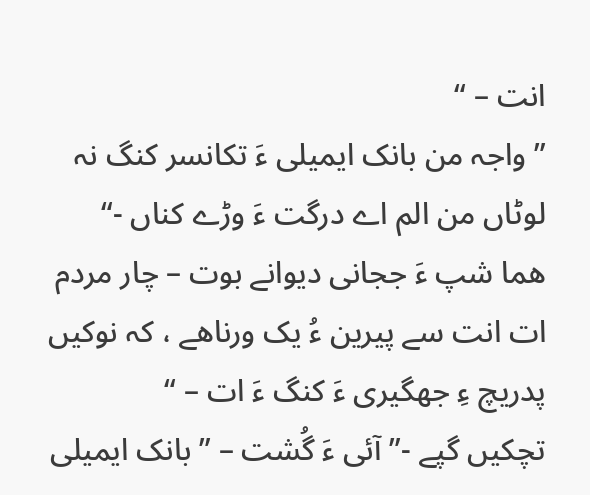انت – “
” واجہ من بانک ایمیلی ءَ تکانسر کنگ نہ لوٹاں من الم اے درگت ءَ وڑے کناں -“
هما شپ ءَ ججانی دیوانے بوت – چار مردم ات انت سے پیرین ءُ یک ورناهے ، کہ نوکیں پدریچ ءِ جهگیری ءَ کنگ ءَ ات – “
تچکیں گپے -” آئی ءَ گُشت – ” بانک ایمیلی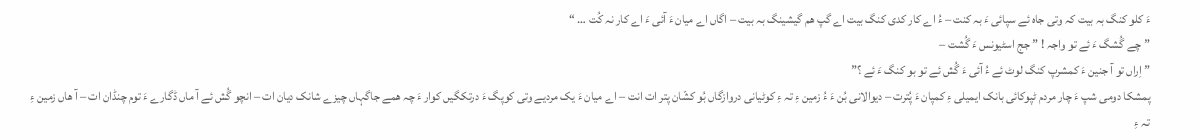ءَ کلو کنگ بہ بیت کہ وتی جاه ئے سپائی ءَ بہ کنت – ءُ اے کار کدی کنگ بیت اے گپ هم گیشینگ بہ بیت – اگاں اے میان ءَ آئی ءَ اے کار نہ کُت … “
” چے گُشگ ءَ ئے تو واجہ ! ” جج اسٹیونس ءَ گُشت –
” اِراں تو آ جنین ءَ کمشرپ کنگ لوٹ ئے ءُ آئی ءَ گُش ئے تو بو کنگ ءَ ئے ؟”
پمشکا دومی شپ ءَ چار مردم ٹپوکائی بانک ایمیلی ءِ کمپان ءَ پُترت – دیوالانی بُن ءَ ءُ زمین ءِ تہ ءِ کوٹیانی دروازگاں بُو کشّان پتر ات انت – اے میان ءَ یک مردیے وتی کوپگ ءَ درتکگیں کوار ءَ چہ همے جاگہاں چیزے شانک دیان ات – انچو گُش ئے آ ماں ڈگارے ءَ توم چنڈان ات – آ هاں زمین ءِ تہ ءِ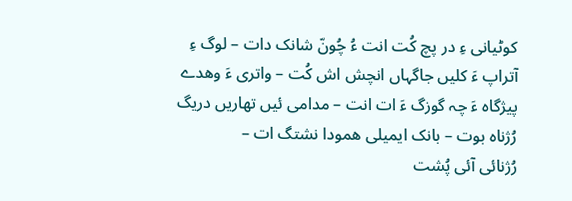کوٹیانی ءِ در پچ کُت انت ءُ چُونّ شانک دات – لوگ ءِ آتراپ ءَ کلیں جاگہاں انچش اش کُت – واتری ءَ وهدے پیژگاه ءَ چہ گوزگ ءَ ات انت – مدامی ئیں تھاریں دریگ رُژناه بوت – بانک ایمیلی ھمودا نشتگ ات –
رُژنائی آئی پُشت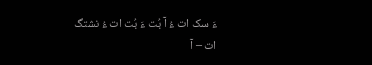ءَ سک ات ءُ آ بُت ءَ بُت ات ءُ نشتگ ات – آ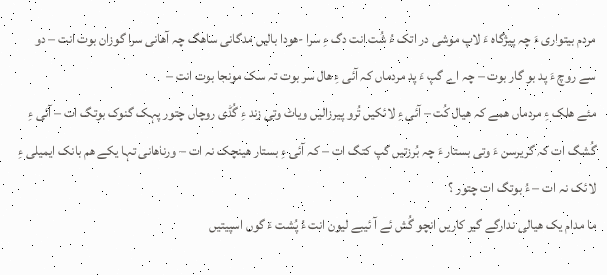مردم بیتواری ءَ چہ پیژگاه ءَ لاپ موشی در اتک ءُ شُت انت دگ ءِ سرا -هودا بالیں مدگانی ساهگ چہ آهانی سرا گوزان بوت انت – دو سے روچ ءَ پد بو گار بوت – چہ اے گپ ءَ پد مردماں کہ آئی ءِ هال سر بوت تہ سک مونجا بوت انت –
مئے هلک ءِ مردماں همے کہ هیال کُت – آئی ءِ لائکیں تُرو پیرزالیں ویاٹ وتی زند ءِ گُڈی روچاں چتور پہک گنوک بوتگ ات – آئی ءِ گُشگ ات کہ گریرسن ءَ وتی بستار ءَ چہ بُرزتیں گپ کتگ ات – کہ آئی ءِ بستار هینچک نہ ات – ورناهانی تہا یکے هم بانک ایمیلی ءِ لائک نہ ات – ءُ بوتگ ات چتور ؟
ما مدام یک هیالی ندارگے گیر کاریں انچو گُش ئے آ ئیبے لیون انت ءُ پُشت ءَ گوں اسپیتیں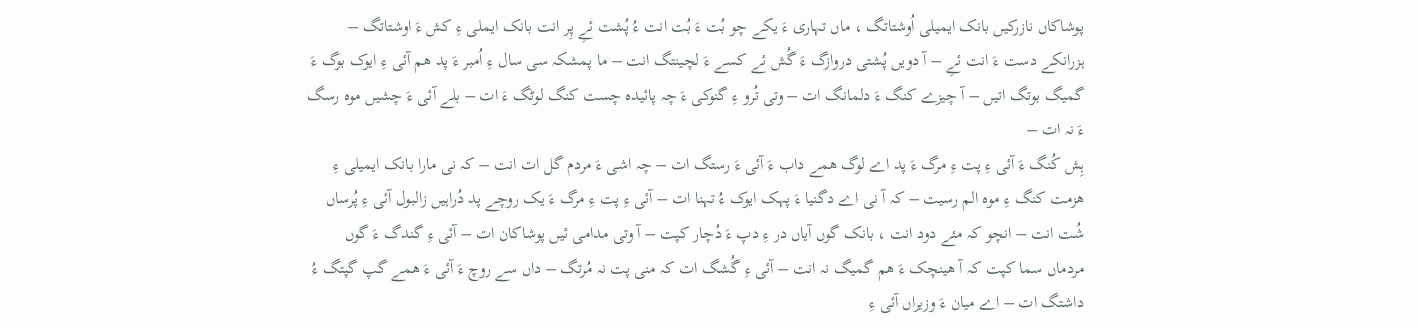پوشاکاں نازرکیں بانک ایمیلی اُوشتاتگ ، ماں تہاری ءَ یکے چو بُت ءَ بُت انت ءُ پُشت ئےِ پِر انت بانک ایملی ءِ کش ءَ اوشتاتگ – ہزرانکے دست ءَ انت ئےِ – آ دویں پُشتی دروازگ ءَ گُش ئے کسے ءَ لچینتگ انت – ما پمشکہ سی سال ءِ اُمبر ءَ پد هم آئی ءِ ایوک بوگ ءَ گمیگ بوتگ اتیں – آ چیزے کنگ ءَ دلمانگ ات – وتی تُرو ءِ گنوکی ءَ چہ پائیده چست کنگ لوٹگ ءَ ات – بلے آئی ءَ چشیں موه رسگ ءَ نہ ات –
ہِش کُنگ ءَ آئی ءِ پت ءِ مرگ ءَ پد اے لوگ همے داب ءَ آئی ءَ رستگ ات – چہ اشی ءَ مردم گل ات انت – کہ نی مارا بانک ایمیلی ءِ هزمت کنگ ءِ موه الم رسیت – کہ آ نی اے دگنیا ءَ پہک ایوک ءُ تہنا ات – آئی ءِ پت ءِ مرگ ءَ یک روچے پد دُراہیں زالبول آئی ءِ پُرساں شُت انت – انچو کہ مئے دود انت ، بانک گوں آیاں در ءِ دپ ءَ دُچار کپت – آ وتی مدامی ئیں پوشاکان ات – آئی ءِ گندگ ءَ گوں مردماں سما کپت کہ آ هینچک ءَ هم گمیگ نہ انت – آئی ءِ گُشگ ات کہ منی پت نہ مُرتگ – داں سے روچ ءَ آئی ءَ همے گپ گپتگ ءُ داشتگ ات – اے میان ءَ وزیراں آئی ءِ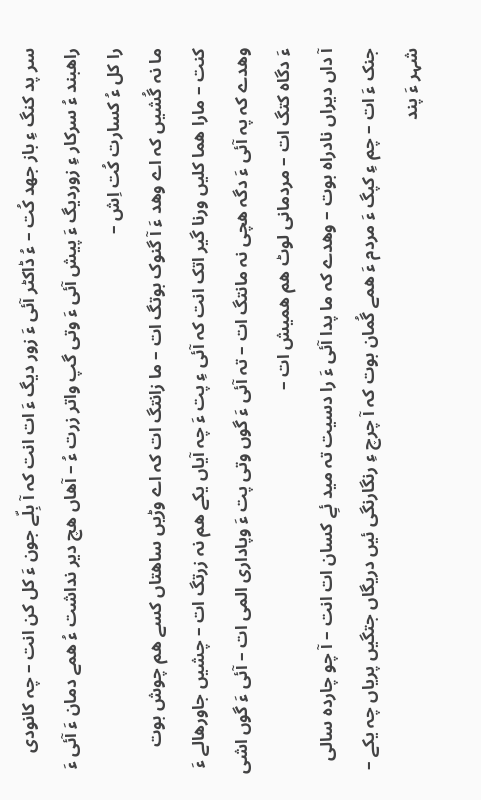سر پد کنگ ءِ باز جهد کُت – ءُ ڈاکٹر آئی ءَ زور دیگ ءَ ات انت کہ آ بِلّے جون ءَ کل کن انت – چہ کانودی راهبند ءُ سرکار ءِ زوردیگ ءَ پیش آئی ءَ وتی گپ واتر زرت ءُ – آهاں هچ دیر نداشت ءُ همے دمان ءَ آئی ءَ را کل ءُ کسارت کُت اِش –
ما نہ گُشیں کہ اے وهد ءَ آ گنوک بوتگ ات – ما زانتگ ات کہ اے وڑیں ساهتاں کسے هم چوش بوت کنت – مارا هما کلیں ورنا گیر اتک انت کہ آئی ءِ پت ءَ چہ آیاں یکے هم نہ زرتگ ات – چشیں جاورهالے ءَ وهدے کہ پہ آئی ءَ دگہ هچی نہ مانتگ ات – تہ آئی ءَ گوں وتی پت ءَ وپاداری المی ات – آئی ءَ گوں اشی ءَ دگاه کتگ ات – مردمانی لوٹ هم همیش ات –
آ داں دیراں نادراه بوت – وهدے کہ ما پدا آئی ءَ را دسیت تہ مید ئےِ کسان ات انت – آ چو چارده سالی جنک ءَ ات – چم ءِ کپگ ءَ مردم ءَ همے گُمان بوت کہ آ چرچ ءِ رنگارنگی ئیں دریگاں جتگیں پریاں چہ یکے –
شہر ءَ پند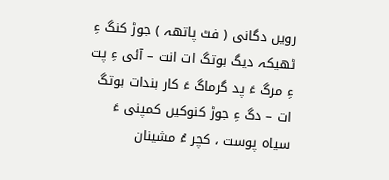رویں دگانی ( فٹ پاتهہ ) جوڑ کنگ ءِ ٹهیکہ دیگ بوتگ ات انت – آئی ءِ پت ءِ مرگ ءَ پد گرماگ ءَ کار بندات بوتگ ات – دگ ءِ جوڑ کنوکیں کمپنی ءَ سیاه پوست ، کچر ءُ مشینان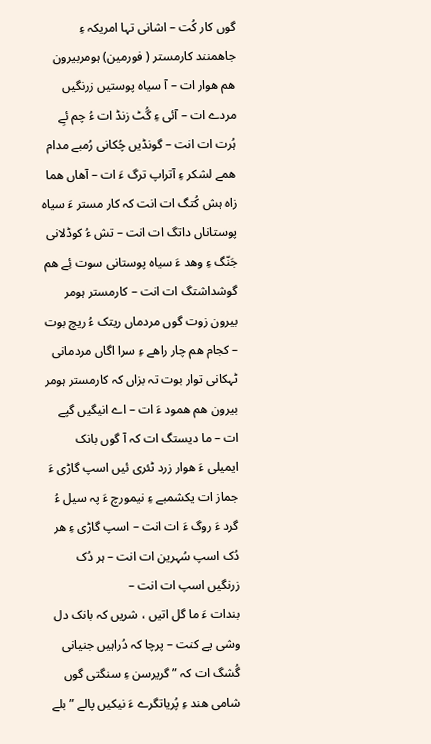گوں کار کُت – اشانی تہا امریکہ ءِ جاهمنند کارمستر ( فورمین) ہومربیرون هم هوار ات – آ سیاه پوستیں زرنگیں مردے ات – آئی ءِ گُٹ زنڈ ات ءُ چم ئےِ ہُرت ات انت – گونڈیں چُکانی رُمبے مدام همے لشکر ءِ آتراپ ترگ ءَ ات – آهاں هما زاه ہش کُتگ ات انت کہ کار مستر ءَ سیاه پوستاناں داتگ ات انت – تش ءُ کوڈلانی جَنّگ ءِ وهد ءَ سیاه پوستانی سوت ئِے هم گوشداشتگ ات انت – کارمستر ہومر بیرون زوت گوں مردماں ریتک ءُ ریچ بوت – کجام هم چار راهے ءِ سرا اگاں مردمانی ٹہکانی توار بوت تہ بزاں کہ کارمستر ہومر بیرون هم همود ءَ ات – اے انیگیں گپے ات – ما دیستگ ات کہ آ گوں بانک ایمیلی ءَ هوار زرد ٹئری ئیں اسپ گاڑی ءَ جماز ات یکشمبے ءِ نیمورچ ءَ پہ سیل ءُ گرد ءَ روگ ءَ ات انت – اسپ گاڑی ءِ هر دُک اسپ سُہرین ات انت – ہر دُک زرنگیں اسپ ات انت –
بندات ءَ ما گل اتیں ، شریں کہ بانک دل وشی یے کنت – پرچا کہ دُراہیں جنیانی گُشگ ات کہ ” گریرسن ءِ سنگتی گوں شامی هند ءِ پُریاتگرے ءَ نیکیں پالے ” بلے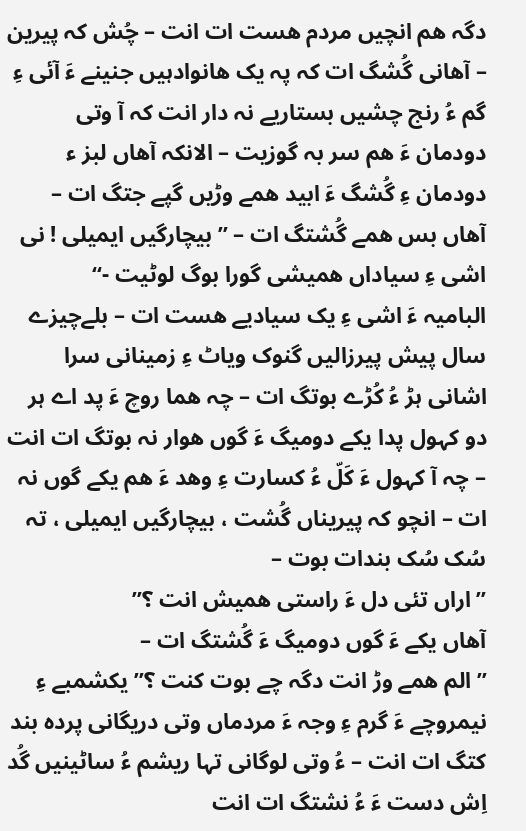دگہ هم انچیں مردم هست ات انت – چُش کہ پیرین – آهانی گُشگ ات کہ پہ یک هانوادہیں جنینے ءَ آئی ءِ گم ءُ رنج چشیں بستاریے نہ دار انت کہ آ وتی دودمان ءَ هم سر بہ گوزیت – الانکہ آهاں لبز ء دودمان ءِ گُشگ ءَ ابید همے وڑیں گپے جتگ ات – آهاں بس همے گُشتگ ات – ” بیچارگیں ایمیلی ! نی اشی ءِ سیاداں همیشی گورا بوگ لوٹیت -“
البامیہ ءَ اشی ءِ یک سیادیے هست ات – بلےچیزے سال پیش پیرزالیں گنوک ویاٹ ءِ زمینانی سرا اشانی ہڑ ءُ کُڑے بوتگ ات – چہ هما روچ ءَ پد اے ہر دو کہول پدا یکے دومیگ ءَ گوں هوار نہ بوتگ ات انت – چہ آ کہول ءَ کَلّ ءُ کسارت ءِ وهد ءَ هم یکے گوں نہ ات – انچو کہ پیریناں گُشت ، بیچارگیں ایمیلی ، تہ سُک سُک بندات بوت –
” اراں تئی دل ءَ راستی همیش انت ؟”
آهاں یکے ءَ گوں دومیگ ءَ گُشتگ ات –
” الم همے وڑ انت دگہ چے بوت کنت ؟” یکشمبے ءِ نیمروچے ءَ گرم ءِ وجہ ءَ مردماں وتی دریگانی پرده بند کتگ ات انت – ءُ وتی لوگانی تہا ریشم ءُ ساٹینیں گُد اِش دست ءَ ءُ نشتگ ات انت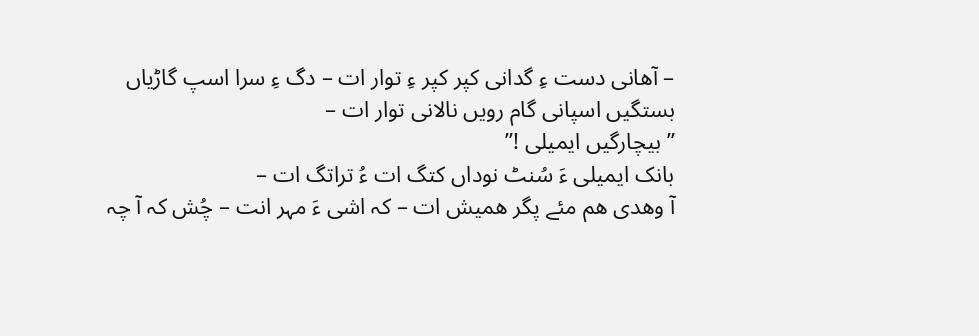– آهانی دست ءِ گدانی کپر کپر ءِ توار ات – دگ ءِ سرا اسپ گاڑیاں بستگیں اسپانی گام رویں نالانی توار ات –
” بیچارگیں ایمیلی !”
بانک ایمیلی ءَ سُنٹ نوداں کتگ ات ءُ تراتگ ات –
آ وهدی هم مئے پگر همیش ات – کہ اشی ءَ مہر انت – چُش کہ آ چہ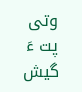وتی پت ءَ گیش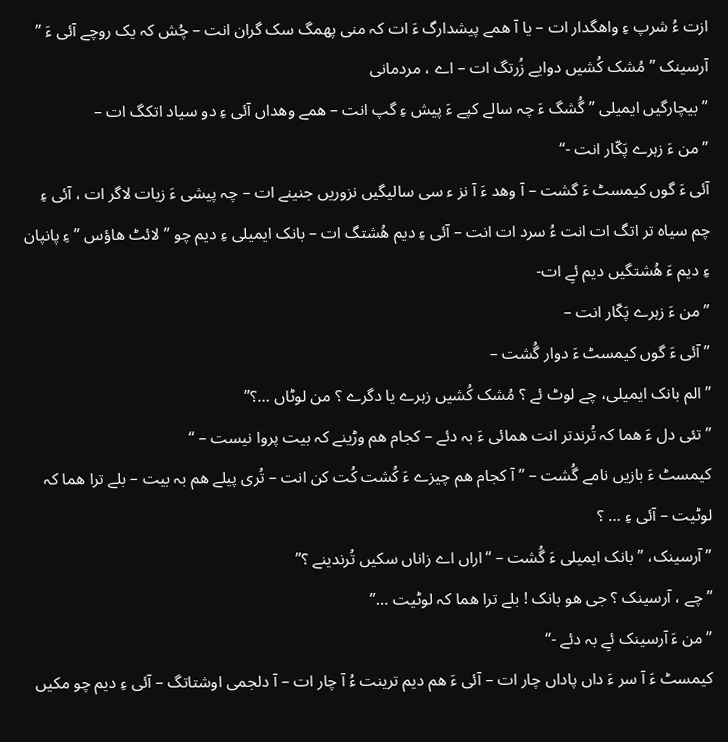ازت ءُ شرپ ءِ واهگدار ات – یا آ همے پیشدارگ ءَ ات کہ منی پهمگ سک گران انت – چُش کہ یک روچے آئی ءَ ” آرسینک ” مُشک کُشیں دوایے زُرتگ ات – اے ، مردمانی
” بیچارگیں ایمیلی ” گُشگ ءَ چہ سالے کپے ءَ پیش ءِ گپ انت – همے وهداں آئی ءِ دو سیاد اتکگ ات –
” من ءَ زہرے پَکّار انت -“
آئی ءَ گوں کیمسٹ ءَ گشت – آ وهد ءَ آ نز ء سی سالیگیں نزوریں جنینے ات – چہ پیشی ءَ زیات لاگر ات ، آئی ءِ چم سیاه تر اتگ ات انت ءُ سرد ات انت – آئی ءِ دیم هُشتگ ات – بانک ایمیلی ءِ دیم چو ” لائٹ هاؤس ” ءِ پانپان ءِ دیم ءَ هُشتگیں دیم ئےِ ات-
” من ءَ زہرے پَکّار انت –
” آئی ءَ گوں کیمسٹ ءَ دوار گُشت –
” الم بانک ایمیلی، چے لوٹ ئے ؟ مُشک کُشیں زہرے یا دگرے ؟ من لوٹاں …؟”
” تئی دل ءَ هما کہ تُرندتر انت همائی ءَ بہ دئے – کجام هم وڑینے کہ بیت پروا نیست – “
کیمسٹ ءَ بازیں نامے گُشت – ” آ کجام هم چیزے ءَ کُشت کُت کن انت – تُری پیلے هم بہ بیت – بلے ترا هما کہ لوٹیت – آئی ءِ … ؟
” آرسینک، ” بانک ایمیلی ءَ گُشت – “اراں اے زاناں سکیں تُرندینے ؟”
” چے ، آرسینک ؟ جی هو بانک ! بلے ترا هما کہ لوٹیت …”
” من ءَ آرسینک ئےِ بہ دئے -“
کیمسٹ ءَ آ سر ءَ داں پاداں چار ات – آئی ءَ هم دیم ترینت ءُ آ چار ات – آ دلجمی اوشتاتگ – آئی ءِ دیم چو مکیں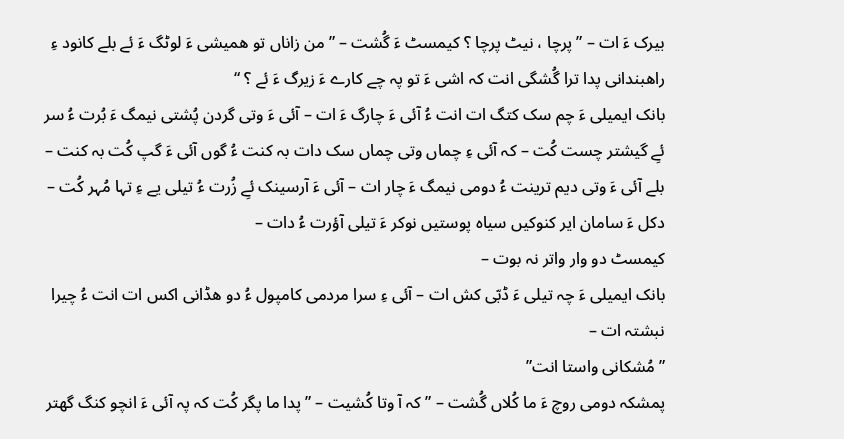بیرک ءَ ات – ” پرچا ، نیٹ پرچا ؟ کیمسٹ ءَ گُشت – ” من زاناں تو همیشی ءَ لوٹگ ءَ ئے بلے کانود ءِ راهبندانی پدا ترا گُشگی انت کہ اشی ءَ تو پہ چے کارے ءَ زیرگ ءَ ئے ؟ “
بانک ایمیلی ءَ چم سک کتگ ات انت ءُ آئی ءَ چارگ ءَ ات – آئی ءَ وتی گردن پُشتی نیمگ ءَ بُرت ءُ سر ئےِ گیشتر چست کُت – کہ آئی ءِ چماں وتی چماں سک دات بہ کنت ءُ گوں آئی ءَ گپ کُت بہ کنت – بلے آئی ءَ وتی دیم ترینت ءُ دومی نیمگ ءَ چار ات – آئی ءَ آرسینک ئےِ زُرت ءُ تیلی یے ءِ تہا مُہر کُت – دکل ءَ سامان ایر کنوکیں سیاه پوستیں نوکر ءَ تیلی آؤرت ءُ دات –
کیمسٹ دو وار واتر نہ بوت –
بانک ایمیلی ءَ چہ تیلی ءَ ڈبّی کش ات – آئی ءِ سرا مردمی کامپول ءُ دو هڈانی اکس ات انت ءُ چیرا نبشتہ ات –
” مُشکانی واستا انت”
پمشکہ دومی روچ ءَ ما کُلاں گُشت – ” کہ آ وتا کُشیت – ” پدا ما پگر کُت کہ پہ آئی ءَ انچو کنگ گهتر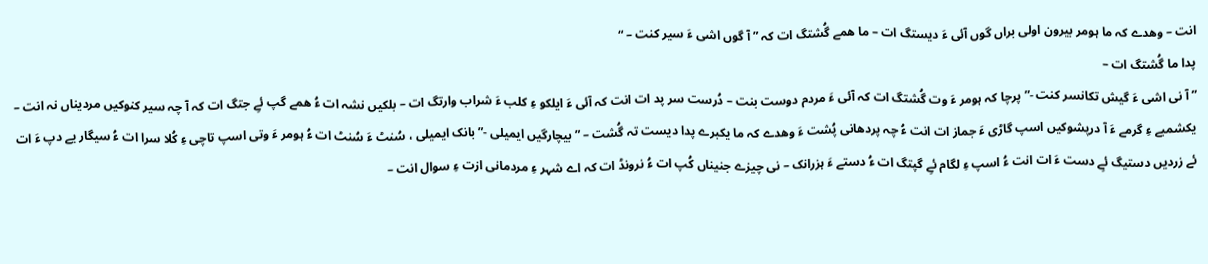انت – وهدے کہ ما ہومر بیرون اولی براں گوں آئی ءَ دیستگ ات – ما همے گُشتگ ات کہ ” آ گوں اشی ءَ سیر کنت – “
پدا ما گُشتگ ات –
” آ نی اشی ءَ گیش تکانسر کنت -” پرچا کہ ہومر ءَ وت گُشتگ ات کہ آئی ءَ مردم دوست بنت – دُرست سر پد ات انت کہ آئی ءَ ایلکو ءِ کلب ءَ شراب وارتگ ات – بلکیں نشہ ات ءُ همے گپ ئےِ جتگ ات کہ آ چہ سیر کنوکیں مردیناں نہ انت –
یکشمبے ءِ گرمے ءَ آ درپشوکیں اسپ گاڑی ءَ جماز ات انت ءُ چہ پردهانی پُشت ءَ وهدے کہ ما یکبرے پدا دیست تہ گُشت – ” بیچارگیں ایمیلی -” بانک ایمیلی ، سُنٹ ءَ سُنٹ ات ءُ ہومر ءَ وتی اسپ تاچی ءِ کُلا سرا ات ءُ سیگار یے دپ ءَ ات ئے زردیں دستیگ ئےِ دست ءَ ات انت ءُ اسپ ءِ لگام ئےِ گپتگ ات ءُ دستے ءَ ہزرانک – نی چیزے جنیناں کُپ ات ءُ نرونڈ ات کہ اے شہر ءِ مردمانی ازت ءِ سوال انت –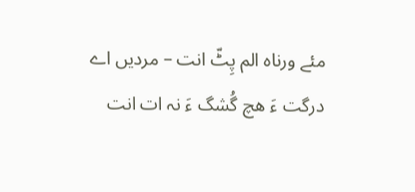مئے ورناه الم پِٹّ انت – مردیں اے درگت ءَ هچ گُشگ ءَ نہ ات انت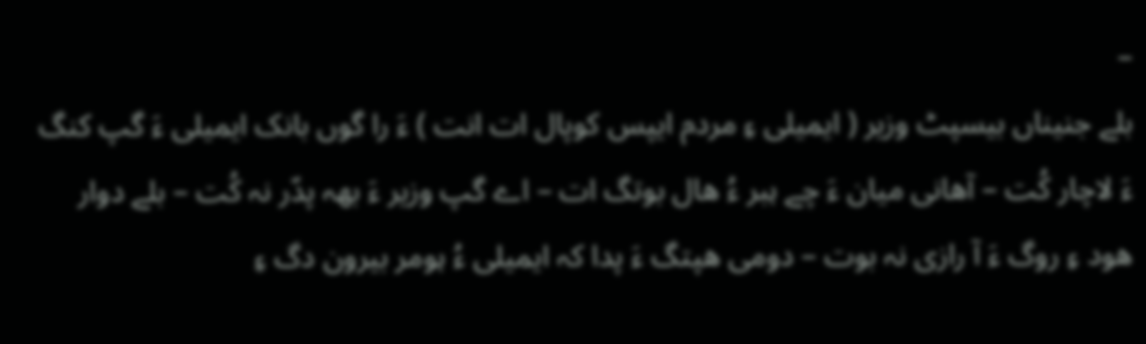–
بلے جنیناں بیسپٹ وزیر ( ایمیلی ءِ مردم ایپس کوپال ات انت ) ءَ را گوں بانک ایمیلی ءَ گپ کنگ ءَ لاچار کُت – آهانی میان ءَ چے ہبر ءُ هال بوتگ ات – اے گپ وزیر ءَ بهہ پدّر نہ کُت – بلے دوار هود ءِ روگ ءَ آ رازی نہ بوت – دومی هپتگ ءَ پدا کہ ایمیلی ءُ ہومر بیرون دگ ءِ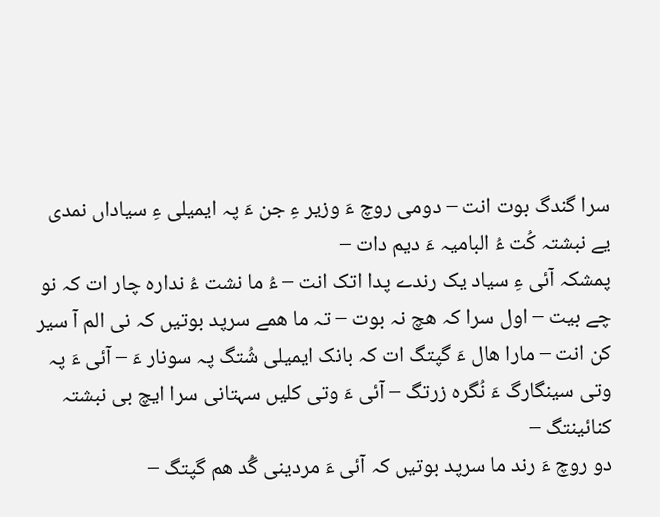سرا گندگ بوت انت – دومی روچ ءَ وزیر ءِ جن ءَ پہ ایمیلی ءِ سیاداں نمدی یے نبشتہ کُت ءُ البامیہ ءَ دیم دات –
پمشکہ آئی ءِ سیاد یک رندے پدا اتک انت – ءُ ما نشت ءُ نداره چار ات کہ نو چے بیت – اول سرا کہ هچ نہ بوت – تہ ما همے سرپد بوتیں کہ نی الم آ سیر کن انت – مارا هال ءَ گپتگ ات کہ بانک ایمیلی شُتگ پہ سونار ءَ – آئی ءَ پہ وتی سینگارگ ءَ نُگره زرتگ – آئی ءَ وتی کلیں سہتانی سرا ایچ بی نبشتہ کنائینتگ –
دو روچ ءَ رند ما سرپد بوتیں کہ آئی ءَ مردینی گُد هم گپتگ –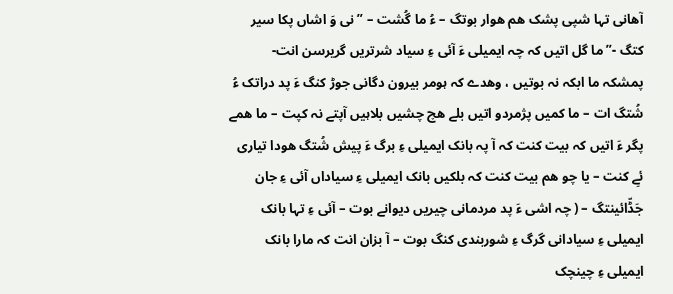آهانی تہا شپی پشک هم هوار بوتگ – ءُ ما گُشت – ” نی وَ اشاں پکا سیر کتگ -” ما گل اتیں کہ چہ ایمیلی ءَ آئی ءِ سیاد شرتریں گریرسن انت-
پمشکہ ما ابکہ نہ بوتیں ، وهدے کہ ہومر بیرون دگانی جوڑ کنگ ءَ پد دراتک ءُ شُتگ ات – ما کمیں پژمردو اتیں بلے هچ چشیں بلاہیں آپتے نہ کپت – ما همے پگر ءَ اتیں کہ بیت کنت کہ آ پہ بانک ایمیلی ءِ برگ ءَ پیش شُتگ هودا تیاری ئےِ کنت – یا چو هم بیت کنت کہ بلکیں بانک ایمیلی ءِ سیاداں آئی ءِ جان جَڈّائینتگ – ( چہ اشی ءَ پد مردمانی چیریں دیوانے بوت – آئی ءِ تہا بانک ایمیلی ءِ سیادانی گرگ ءِ شوربندی کنگ بوت – آ بزان انت کہ مارا بانک ایمیلی ءِ چینچک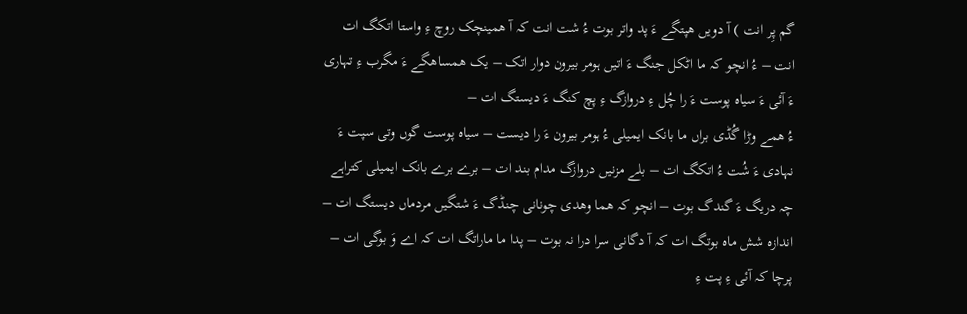گم پِر انت ) آ دویں هپتگے ءَ پد واتر بوت ءُ شت انت کہ آ همینچک روچ ءِ واستا اتکگ ات انت – ءُ انچو کہ ما اٹکل جنگ ءَ اتیں ہومر بیرون دوار اتک – یک همساهگے ءَ مگرب ءِ تہاری ءَ آئی ءَ سیاه پوست ءَ را چُل ءِ دروازگ ءِ پچ کنگ ءَ دیستگ ات –
ءُ همے وڑا گُڈی براں ما بانک ایمیلی ءُ ہومر بیرون ءَ را دیست – سیاه پوست گوں وتی سپت ءَ نہادی ءَ شُت ءُ اتکگ ات – بلے مزنیں دروازگ مدام بند ات – برے برے بانک ایمیلی کتراہے چہ دریگ ءَ گندگ بوت – انچو کہ هما وهدی چونانی چنڈگ ءَ شتگیں مردماں دیستگ ات – اندازه شش ماه بوتگ ات کہ آ دگانی سرا درا نہ بوت – پدا ما ماراتگ ات کہ اے وَ بوگی ات – پرچا کہ آئی ءِ پت ءِ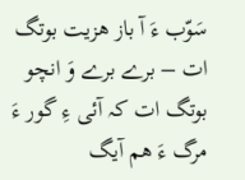سَوّب ءَ آ باز هزیت بوتگ ات – برے برے وَ انچو بوتگ ات کہ آئی ءِ گور ءَ مرگ ءَ هم آیگ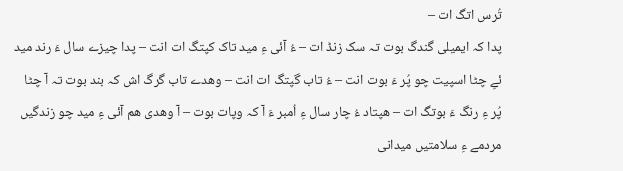تُرس اتگ ات –
پدا کہ ایمیلی گندگ بوت تہ سک زنڈ ات – ءُ آئی ءِ مید تاک کپتگ ات انت – پدا چیزے سال ءَ رند مید ئےِ چٹا اسپیت چو پُر ءَ بوت انت – ءُ تاب گپتگ ات انت – وهدے تاب گرگ اش کہ بند بوت تہ آ چٹا پُر ءِ رنگ ءَ بوتگ ات – هپتاد ءُ چار سال ءِ اُمبر ءَ آ کہ وپات بوت – آ وهدی هم آئی ءِ مید چو زندگیں مردمے ءِ سلامتیں میدانی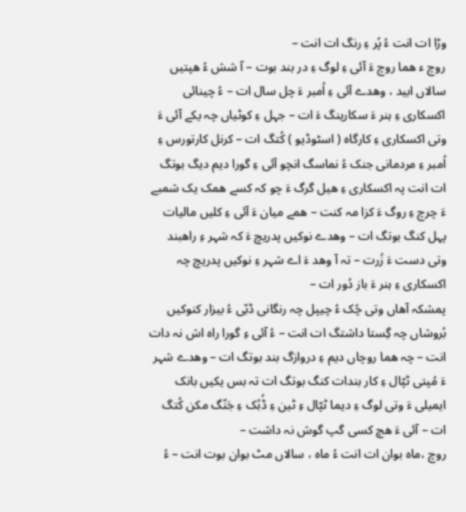وڑا ات انت ءُ پُر ءِ رنگ ات انت –
روچ ء هما روچ ءَ آئی ءِ لوگ ءِ در بند بوت – آ شش ءُ هپتیں سالاں ابید ، وهدے آئی ءِ اُمبر ءَ چل سال ات – ءُ چینائی اکسکاری ءِ ہنر ءَ سکارینگ ءَ ات – جہل ءِ کوٹیاں چہ یکے آئی ءَ وتی اکسکاری ءِ کارگاه ( اسٹوڈیو ) کُتگ ات – کرنل کارتورس ءِ اُمبر ءِ مردمانی جنک ءُ نماسگ انچو آئی ءِ گورا دیم دیگ بوتگ ات انت پہ اکسکاری ءِ هیل گرگ ءَ چو کہ کسے همک یک شمبے ءَ چرچ ءِ روگ ءَ کزا مہ کنت – همے میان ءَ آئی ءِ کلیں مالیات پہل کنگ بوتگ ات – وهدے نوکیں پدریچ ءَ کہ شہر ءِ راهبند وتی دست ءَ زُرت – تہ آ وهد ءَ اے شہر ءِ نوکیں پدریچ چہ اکسکاری ءِ ہنر ءَ باز دُور ات –
پمشکہ آهاں وتی چُک ءُ چیپل چہ رنگانی ڈبّی ءُ بیزار کنوکیں بُروشاں چہ گِستا داشتگ ات انت – ءُ آئی ءِ گورا راه اش نہ دات انت – چہ هما روچاں دیم ءِ دروازگ بند بوتگ ات – وهدے شہر ءَ مُپتی ٹپّال ءِ کار بندات کنگ بوتگ ات تہ بس یکیں بانک ایمیلی ءَ وتی لوگ ءِ دیما ٹپّال ءِ ٹین ءِ ڈُبُک ءِ جَنّگ مکن کُتگ ات – آئی ءَ هچ کسی گپ گوش نہ داشت –
روچ ،ماه بوان ات انت ءُ ماه ، سالاں مٹ بوان بوت انت – ءُ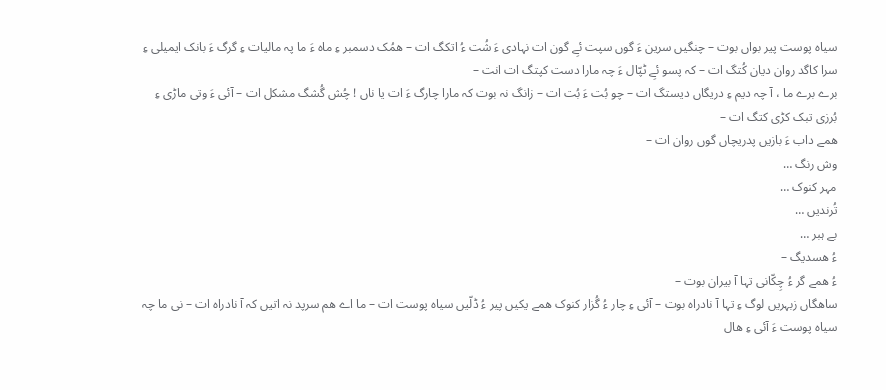سیاه پوست پیر بواں بوت – چنگیں سرین ءَ گوں سپت ئےِ گون ات نہادی ءَ شُت ءُ اتکگ ات – همُک دسمبر ءِ ماه ءَ ما پہ مالیات ءِ گرگ ءَ بانک ایمیلی ءِ سرا کاگد روان دیان کُتگ ات – کہ پسو ئےِ ٹپّال ءَ چہ مارا دست کپتگ ات انت –
برے برے ما ، آ چہ دیم ءِ دریگاں دیستگ ات – چو بُت ءَ بُت ات – زانگ نہ بوت کہ مارا چارگ ءَ ات یا ناں ! چُش گُشگ مشکل ات – آئی ءَ وتی ماڑی ءِ بُرزی تبک کڑی کتگ ات –
همے داب ءَ بازیں پدریچاں گوں روان ات –
وش رنگ …
مہر کنوک …
تُرندیں …
بے ہبر …
ءُ هسدیگ –
ءُ همے گر ءُ چِکّانی تہا آ بیران بوت –
ساهگاں زبہریں لوگ ءِ تہا آ نادراه بوت – آئی ءِ چار ءُ گُزار کنوک همے یکیں پیر ءُ ڈلّیں سیاه پوست ات – ما اے هم سرپد نہ اتیں کہ آ نادراه ات – نی ما چہ سیاه پوست ءَ آئی ءِ هال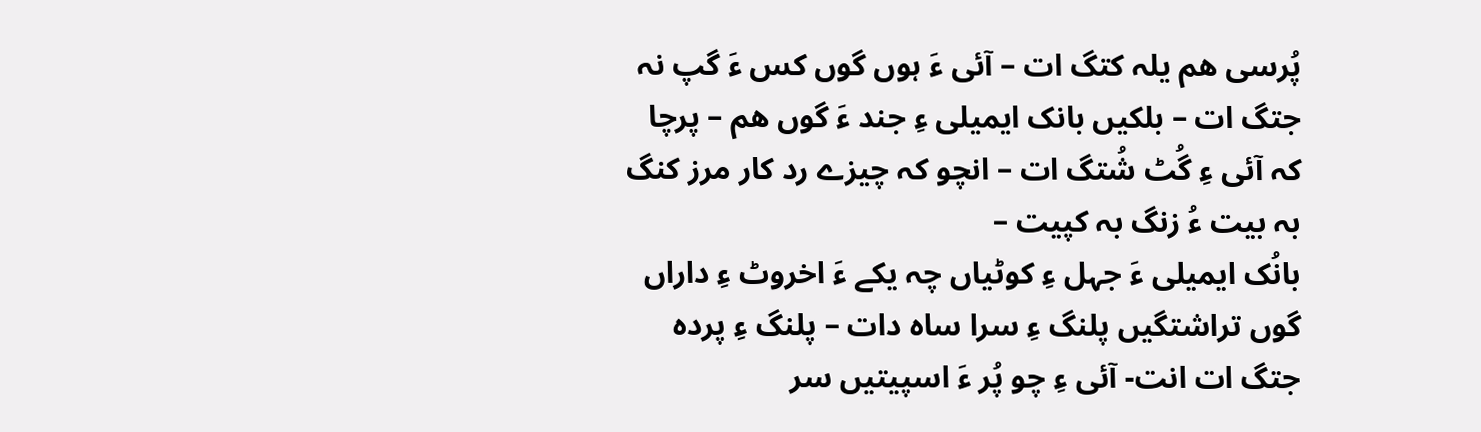پُرسی هم یلہ کتگ ات – آئی ءَ ہوں گوں کس ءَ گپ نہ جتگ ات – بلکیں بانک ایمیلی ءِ جند ءَ گوں هم – پرچا کہ آئی ءِ گُٹ شُتگ ات – انچو کہ چیزے رد کار مرز کنگ بہ بیت ءُ زنگ بہ کپیت –
بانُک ایمیلی ءَ جہل ءِ کوٹیاں چہ یکے ءَ اخروٹ ءِ داراں گوں تراشتگیں پلنگ ءِ سرا ساه دات – پلنگ ءِ پرده جتگ ات انت- آئی ءِ چو پُر ءَ اسپیتیں سر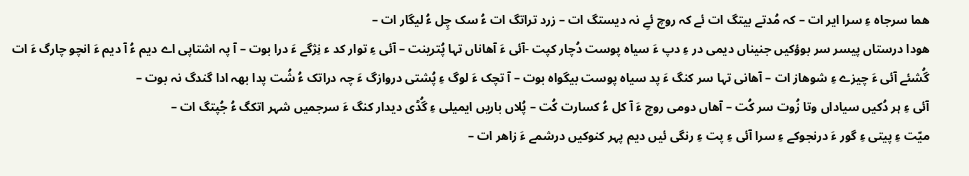هما سرجاه ءِ سرا ایر ات – کہ مُدتے بیتگ ات ئے کہ روچ ئےِ نہ دیستگ ات – زرد تراتگ ات ءُ سک چِل ءُ لیگار ات –
هودا درستاں پیسر سر بوؤکیں جنیناں دیمی در ءِ دپ ءَ سیاه پوست دُچار کپت -آئی ءَ آهاناں تہا پُترینت – آئی ءِ توار کد ء نِژگے ءَ درا بوت – آ پہ اشتاپی اے دیم ءُ آ دیم ءَ انچو چارگ ءَ ات گُشئے آئی ءَ چیزے ءِ شوهاز ات – آهانی تہا سر کنگ ءَ پد سیاه پوست بیگواه بوت – آ تچک ءَ لوگ ءِ پُشتی دروازگ ءَ چہ دراتک ءُ شُت پدا بهہ ادا گندگ نہ بوت –
آئی ءِ ہر دُکیں سیاداں وتا زُوت سر کُت – آهاں دومی روچ ءَ آ کل ءُ کسارت کُت – پُلاں باریں ایمیلی ءِ گُڈی دیدار کنگ ءَ سرجمیں شہر اتکگ ءُ جُپتگ ات –
میّت ءِ پیتی ءِ گور ءَ درنجوکے ءِ سرا آئی ءِ پت ءِ رنگی ئیں دیم پہر کنوکیں درشمے ءَ زاهر ات –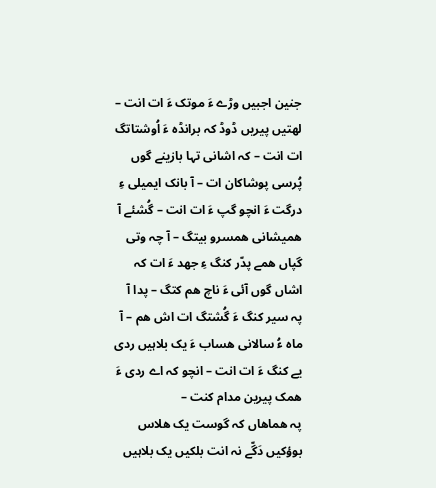جنین اجبیں وڑے ءَ موتک ءَ ات انت – لهتیں پیریں ڈوڈ کہ برانڈه ءَ اُوشتاتگ ات انت – کہ اشانی تہا بازینے گوں پُرسی پوشاکان ات – آ بانک ایمیلی ءِ درگت ءَ انچو گپ ءَ ات انت – گُشئے آ همیشانی همسرو بیتگ – آ چہ وتی گپاں همے پدّر کنگ ءِ جهد ءَ ات کہ اشاں گوں آئی ءَ ناچ هم کتگ – پدا آ پہ سیر کنگ ءَ گُشتگ ات اش هم – آ ماه ءُ سالانی هساب ءَ یک بلاہیں ردی یے کنگ ءَ ات انت – انچو کہ اے ردی ءَ همک پیرین مدام کنت –
پہ هماهاں کہ گوست یک هلاس بوؤکیں دَگّے نہ انت بلکیں یک بلاہیں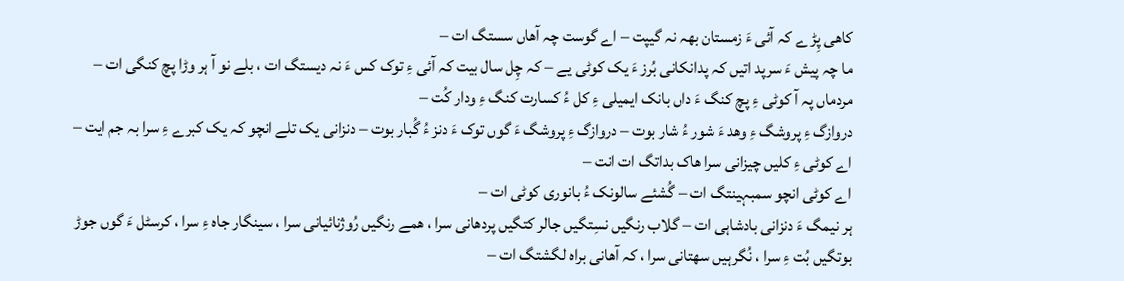کاهی پِڑ ے کہ آئی ءَ زمستان بهہ نہ گیپت – اے گوست چہ آهاں سستگ ات –
ما چہ پیش ءَ سرپد اتیں کہ پدانکانی بُرز ءَ یک کوٹی یے – کہ چِل سال بیت کہ آئی ءِ توک کس ءَ نہ دیستگ ات ، بلے نو آ ہر وڑا پچ کنگی ات – مردماں پہ آ کوٹی ءِ پچ کنگ ءَ داں بانک ایمیلی ءِ کل ءُ کسارت کنگ ءِ ودار کُت –
دروازگ ءِ پروشگ ءِ وهد ءَ شور ءُ شار بوت – دروازگ ءِ پروشگ ءَ گوں توک ءَ دنز ءُ گُبار بوت – دنزانی یک تلے انچو کہ یک کبرے ءِ سرا بہ جم ایت – اے کوٹی ءِ کلیں چیزانی سرا هاک بداتگ ات انت –
اے کوٹی انچو سمبہینتگ ات – گُشئے سالونک ءُ بانوری کوٹی ات –
ہر نیمگ ءَ دنزانی بادشاہی ات – گلاب رنگیں نسِتگیں جالر کتگیں پردهانی سرا ، همے رنگیں رُوژنائیانی سرا ، سینگار جاه ءِ سرا ، کرسٹل ءَ گوں جوڑ بوتگیں بُت ءِ سرا ، نُگرہیں سهتانی سرا ، کہ آهانی براه لگشتگ ات –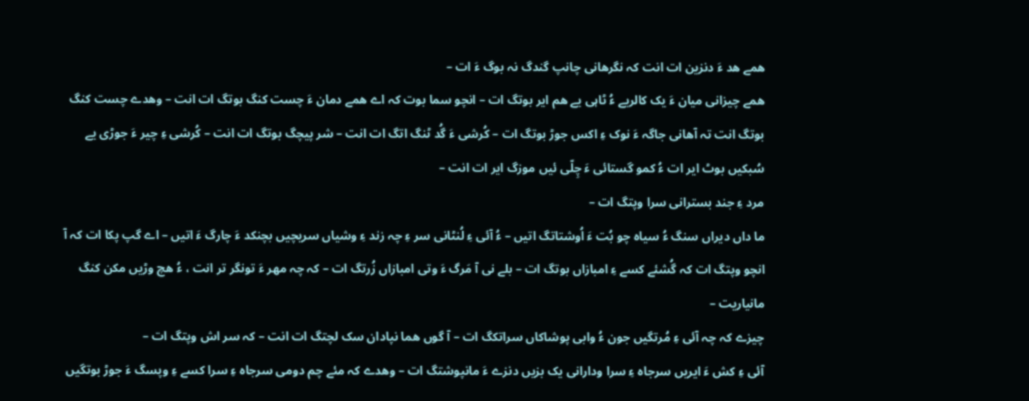همے هد ءَ دنزین ات انت کہ نگرهانی چانپ گندگ نہ بوگ ءَ ات –
همے چیزانی میان ءَ یک کالریے ءُ ٹاہی یے هم ایر بوتگ ات – انچو سما بوت کہ اے همے دمان ءَ چست کنگ بوتگ ات انت – وهدے چست کنگ بوتگ انت تہ آهانی جاگہ ءَ نوک ءِ اکس جوڑ بوتگ ات – کُرشی ءَ گُد ٹنگ اتگ ات انت – شر پیچگ بوتگ ات انت – کُرشی ءِ چیر ءَ جوڑی یے سُبکیں بوٹ ایر ات ءُ کمو گستائی ءَ چِلّی ئیں موزگ ایر ات انت –
مرد ءِ جند بسترانی سرا وپتگ ات –
ما داں دیراں سنگ ءُ سیاه چو بُت ءَ اُوشتاتگ اتیں – ءُ آئی ءِ لُنٹانی سر ءِ چہ زند ءِ وشیاں سریچیں بچنکد ءَ چارگ ءَ اتیں – اے گپ پکا ات کہ آ انچو وپتگ ات کہ گُشئے کسے ءِ امبازاں بوتگ ات – بلے نی آ مَرگ ءَ وتی امبازاں زُرتگ ات – کہ چہ مهر ءَ تونگر تر انت ، ءُ هچ وڑیں مکن کنگ مانیاریت –
چیزے کہ چہ آئی ءِ مُرتگیں جون ءُ وابی پوشاکاں سراتکگ ات – آ گوں هما نپادان سک لچتگ ات انت – کہ سر اش وپتگ ات –
آئی ءِ کش ءَ ایریں سرجاه ءِ سرا ودارانی یک بزیں دنزے ءَ مانپوشتگ ات – وهدے کہ مئے چم دومی سرجاه ءِ سرا کسے ءِ وپسگ ءَ جوڑ بوتگیں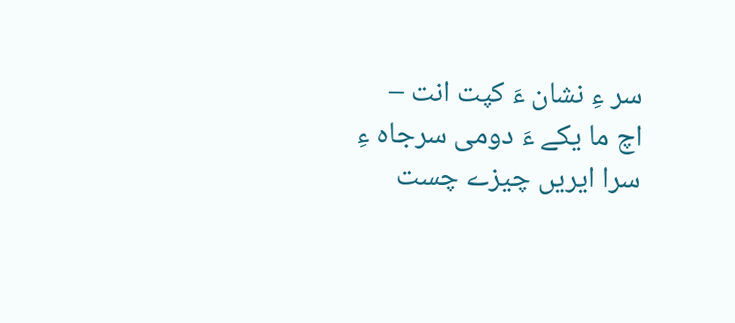سر ءِ نشان ءَ کپت انت –
اچ ما یکے ءَ دومی سرجاه ءِ سرا ایریں چیزے چست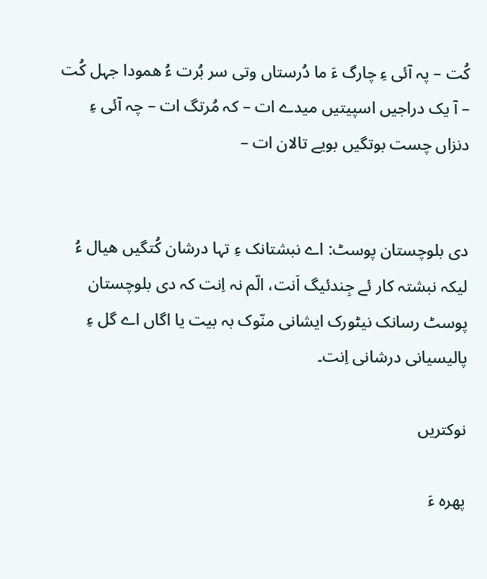کُت – پہ آئی ءِ چارگ ءَ ما دُرستاں وتی سر بُرت ءُ همودا جہل کُت – آ یک دراجیں اسپیتیں میدے ات – کہ مُرتگ ات – چہ آئی ءِ دنزاں چست بوتگیں بویے تالان ات –


دی بلوچستان پوسٹ: اے نبشتانک ءِ تہا درشان کُتگیں ھیال ءُ لیکہ نبشتہ کار ئے جِندئیگ اَنت، الّم نہ اِنت کہ دی بلوچستان پوسٹ رسانک نیٹورک ایشانی منّوک بہ بیت یا اگاں اے گل ءِ پالیسیانی درشانی اِنت۔

نوکتریں

پھرہ ءَ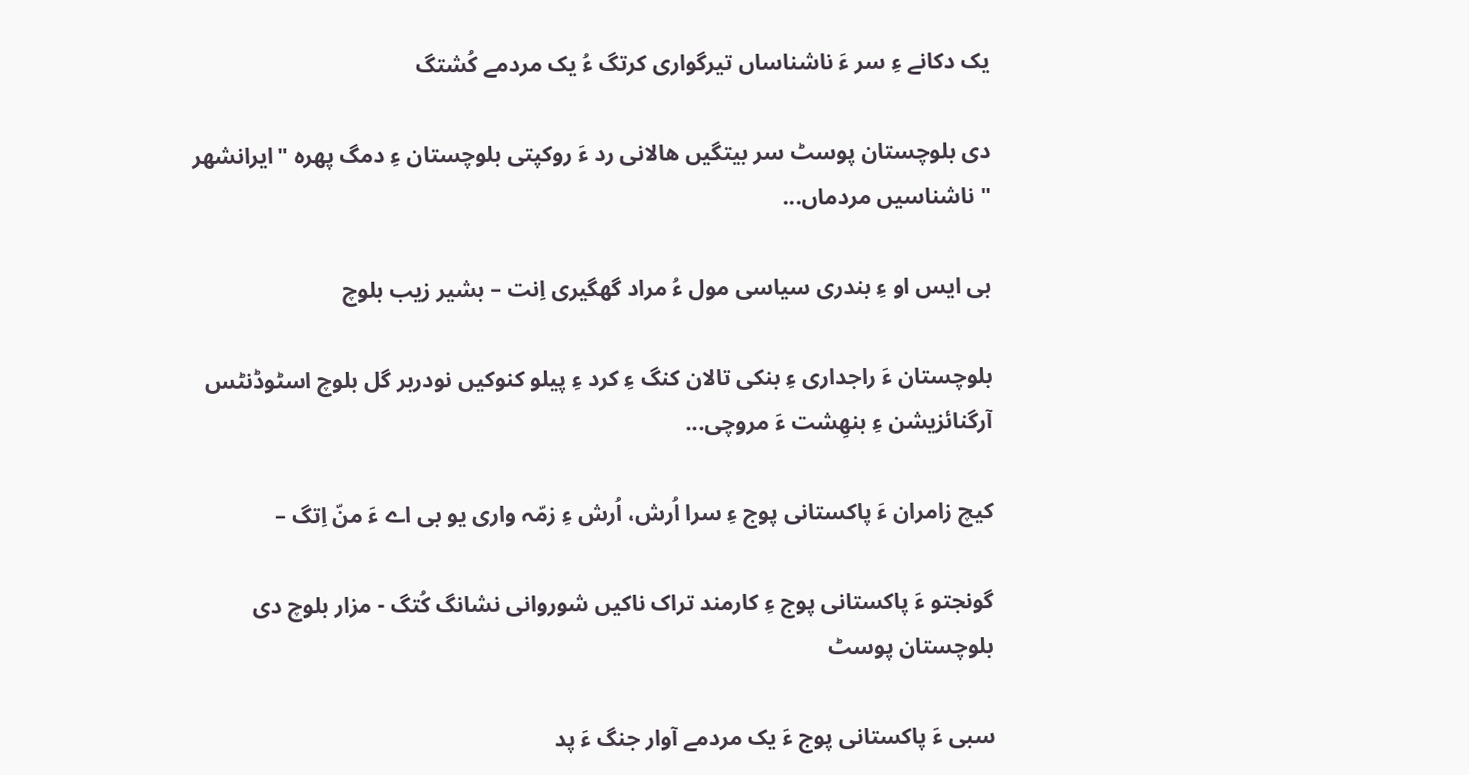یک دکانے ءِ سر ءَ ناشناساں تیرگواری کرتگ ءُ یک مردمے کُشتگ

دی بلوچستان پوسٹ سر بیتگیں ھالانی رد ءَ روکپتی بلوچستان ءِ دمگ پھرہ "ایرانشھر " ناشناسیں مردماں...

بی ایس او ءِ بندری سیاسی مول ءُ مراد گھگیری اِنت – بشیر زیب بلوچ

بلوچستان ءَ راجداری ءِ بنکی تالان کنگ ءِ کرد ءِ پیلو کنوکیں نودربر گل بلوچ اسٹوڈنٹس آرگنائزیشن ءِ بنھِشت ءَ مروچی...

کیچ زامران ءَ پاکستانی پوج ءِ سرا اُرش، اُرش ءِ زمّہ واری یو بی اے ءَ منّ اِتگ –

گونجتو ءَ پاکستانی پوج ءِ کارمند تراک ناکیں شوروانی نشانگ کُتگ - مزار بلوچ دی بلوچستان پوسٹ

سبی ءَ پاکستانی پوج ءَ یک مردمے آوار جنگ ءَ پد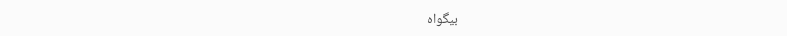بیگواہ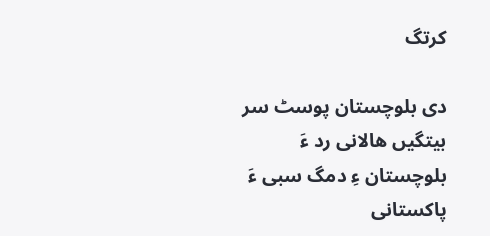کرتگ

دی بلوچستان پوسٹ سر بیتگیں ھالانی رد ءَ بلوچستان ءِ دمگ سبی ءَ پاکستانی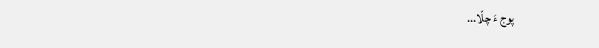پوج ءَ چلّا...